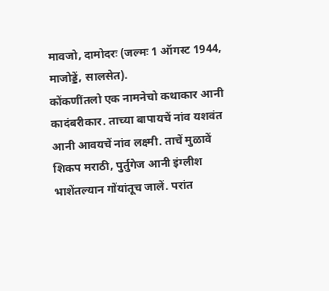मावजो, दामोदरः (जल्मः 1 ऑगस्ट 1944, माजोड्डें, सालसेत).
कोंकणींतलो एक नामनेचो कथाकार आनी कादंबरीकार. ताच्या बापायचें नांव यशवंत आनी आवयचें नांव लक्ष्मी. ताचें मुळावें शिकप मराठी, पुर्तुगेज आनी इंग्लीश
भाशेंतल्यान गोंयांतूच जालें. परांत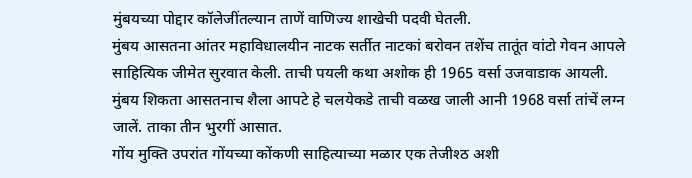मुंबयच्या पोद्दार कॉलेजींतल्यान ताणें वाणिज्य शाखेची पदवी घेतली.
मुंबय आसतना आंतर महाविधालयीन नाटक सर्तीत नाटकां बरोवन तशेंच तातूंत वांटो गेवन आपले साहित्यिक जीमेत सुरवात केली. ताची पयली कथा अशोक ही 1965 वर्सा उजवाडाक आयली.
मुंबय शिकता आसतनाच शैला आपटे हे चलयेकडे ताची वळख जाली आनी 1968 वर्सा तांचें लग्न जालें. ताका तीन भुरगीं आसात.
गोंय मुक्ति उपरांत गोंयच्या कोंकणी साहित्याच्या मळार एक तेजीश्ठ अशी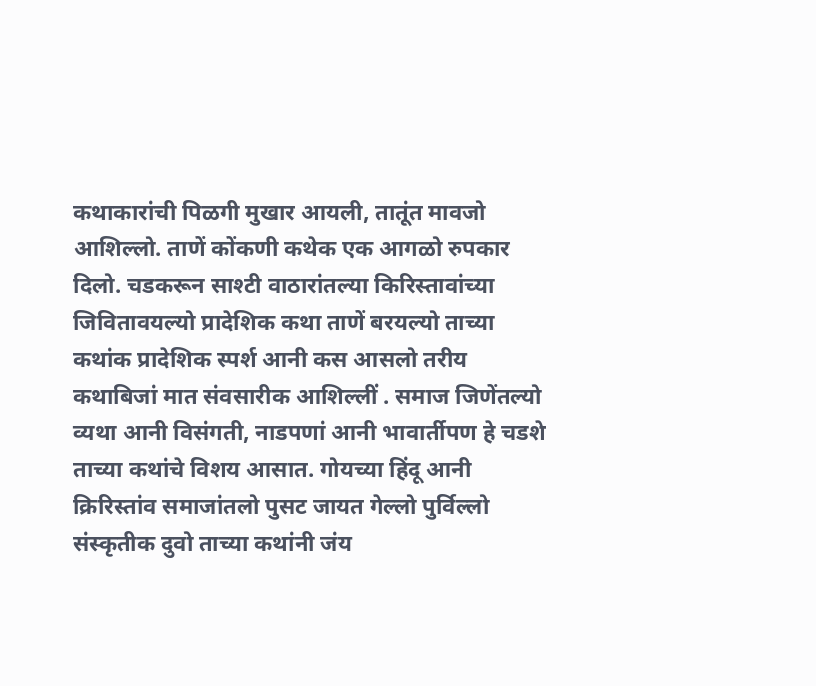कथाकारांची पिळगी मुखार आयली, तातूंत मावजो आशिल्लो. ताणें कोंकणी कथेक एक आगळो रुपकार दिलो. चडकरून साश्टी वाठारांतल्या किरिस्तावांच्या जिवितावयल्यो प्रादेशिक कथा ताणें बरयल्यो ताच्या कथांक प्रादेशिक स्पर्श आनी कस आसलो तरीय कथाबिजां मात संवसारीक आशिल्लीं . समाज जिणेंतल्यो व्यथा आनी विसंगती, नाडपणां आनी भावार्तीपण हे चडशे ताच्या कथांचे विशय आसात. गोयच्या हिंदू आनी क्रिरिस्तांव समाजांतलो पुसट जायत गेल्लो पुर्विल्लो संस्कृतीक दुवो ताच्या कथांनी जंय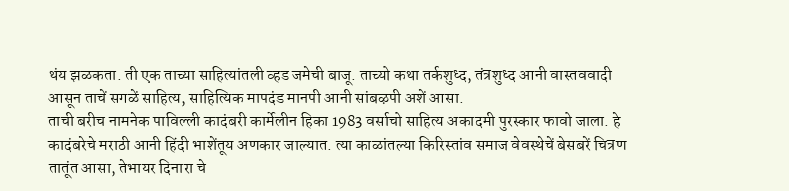थंय झळकता. ती एक ताच्या साहित्यांतली व्हड जमेची बाजू. ताच्यो कथा तर्कशुध्द, तंत्रशुध्द आनी वास्तववादी आसून ताचें सगळें साहित्य, साहित्यिक मापदंड मानपी आनी सांबऴपी अशें आसा.
ताची बरीच नामनेक पाविल्ली कादंबरी कार्मेलीन हिका 1983 वर्साचो साहित्य अकादमी पुरस्कार फावो जाला. हे कादंबरेचे मराठी आनी हिंदी भाशेंतूय अणकार जाल्यात. त्या काळांतल्या किरिस्तांव समाज वेवस्थेचें बेसबरें चित्रण तातूंत आसा, तेभायर दिनारा चे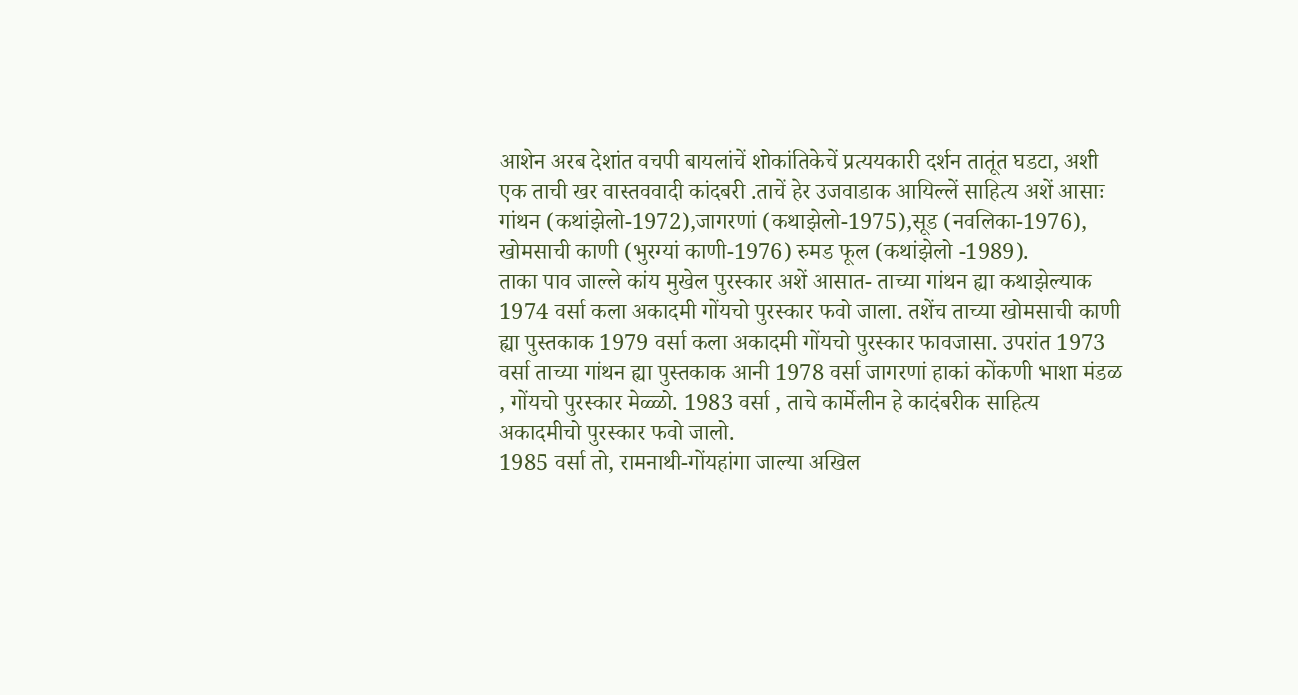आशेन अरब देशांत वचपी बायलांचें शोकांतिकेचें प्रत्ययकारी दर्शन तातूंत घडटा, अशी एक ताची खर वास्तववादी कांदबरी .ताचें हेर उजवाडाक आयिल्लें साहित्य अशें आसाः गांथन (कथांझेलो-1972),जागरणां (कथाझेलो-1975),सूड (नवलिका-1976), खोमसाची काणी (भुरग्यां काणी-1976) रुमड फूल (कथांझेलो -1989).
ताका पाव जाल्ले कांय मुखेल पुरस्कार अशें आसात- ताच्या गांथन ह्या कथाझेल्याक 1974 वर्सा कला अकादमी गोंयचो पुरस्कार फवो जाला. तशेंच ताच्या खोमसाची काणी ह्या पुस्तकाक 1979 वर्सा कला अकादमी गोंयचो पुरस्कार फावजासा. उपरांत 1973 वर्सा ताच्या गांथन ह्या पुस्तकाक आनी 1978 वर्सा जागरणां हाकां कोंकणी भाशा मंडळ , गोंयचो पुरस्कार मेळ्ळो. 1983 वर्सा , ताचे कार्मेलीन हे कादंबरीक साहित्य अकादमीचो पुरस्कार फवो जालो.
1985 वर्सा तो, रामनाथी-गोंयहांगा जाल्या अखिल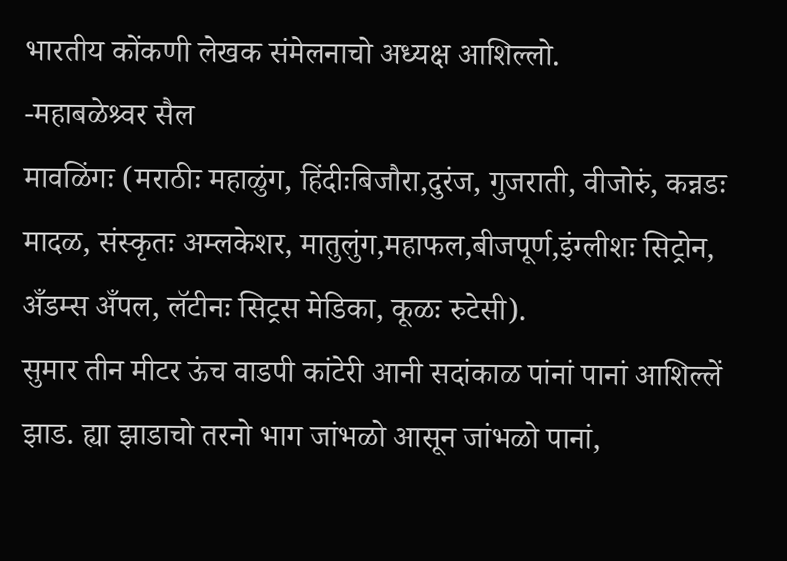भारतीय कोंकणी लेखक संमेलनाचो अध्यक्ष आशिल्लो.
-महाबळेश्र्वर सैल
मावळिंगः (मराठीः महाळुंग, हिंदीःबिजौरा,दुरंज, गुजराती, वीजोरुं, कन्नडः मादळ, संस्कृतः अम्लकेशर, मातुलुंग,महाफल,बीजपूर्ण,इंग्लीशः सिट्रोन, अँडम्स अँपल, लॅटीनः सिट्रस मेडिका, कूळः रुटेसी).
सुमार तीन मीटर ऊंच वाडपी कांटेरी आनी सदांकाळ पांनां पानां आशिल्लें झाड. ह्या झाडाचो तरनो भाग जांभळो आसून जांभळो पानां,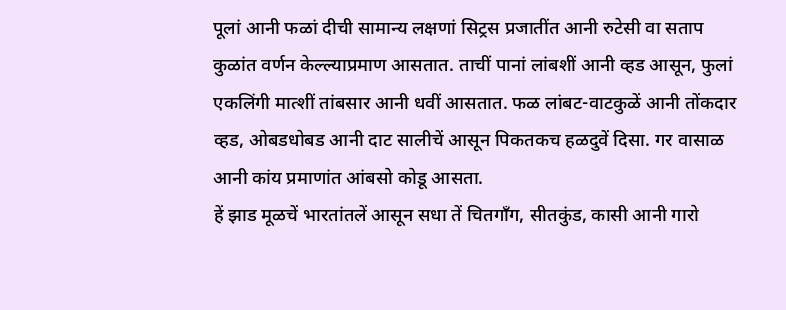पूलां आनी फळां दीची सामान्य लक्षणां सिट्रस प्रजातींत आनी रुटेसी वा सताप कुळांत वर्णन केल्ल्याप्रमाण आसतात. ताचीं पानां लांबशीं आनी व्हड आसून, फुलां एकलिंगी मात्शीं तांबसार आनी धवीं आसतात. फळ लांबट-वाटकुळें आनी तोंकदार व्हड, ओबडधोबड आनी दाट सालीचें आसून पिकतकच हळदुवें दिसा. गर वासाळ आनी कांय प्रमाणांत आंबसो कोडू आसता.
हें झाड मूळचें भारतांतलें आसून सधा तें चितगाँग, सीतकुंड, कासी आनी गारो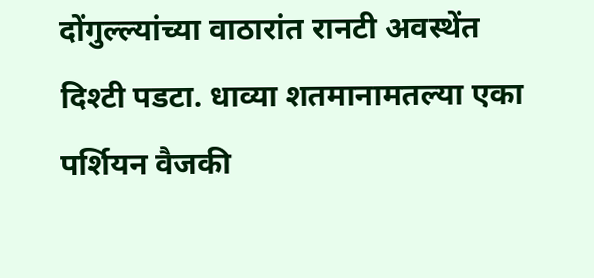दोंगुल्ल्यांच्या वाठारांत रानटी अवस्थेंत दिश्टी पडटा. धाव्या शतमानामतल्या एका पर्शियन वैजकी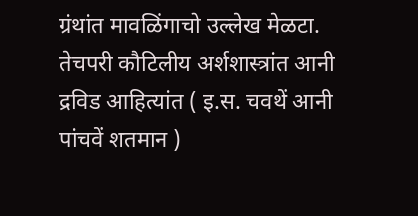ग्रंथांत मावळिंगाचो उल्लेख मेळटा. तेचपरी कौटिलीय अर्शशास्त्रांत आनी द्रविड आहित्यांत ( इ.स. चवथें आनी पांचवें शतमान )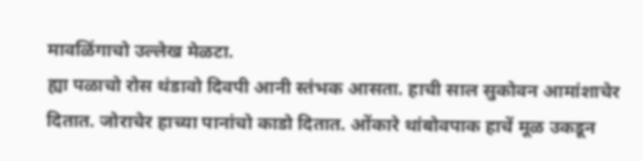मावळिंगाचो उल्लेख मेळटा.
ह्या पळाचो रोस थंडावो दिवपी आनी स्तंभक आसता. हाची साल सुकोवन आमांशाचेर दितात. जोराचेर हाच्या पानांचो काडो दितात. ओंकारे थांबोवपाक हाचें मूळ उकडून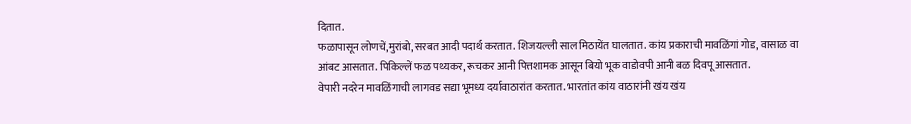दितात.
फळापासून लोणचें,मुरांबो, सरबत आदी पदार्थ करतात. शिजयल्ली साल मिठायेंत घालतात. कांय प्रकाराची मावळिंगां गोड, वासाळ वा आंबट आसतात. पिकिल्लें फळ पथ्यकर, रूचकर आनी पित्तशामक आसून बियो भूक वाडोवपी आनी बळ दिवपू आसतात.
वेपारी नदरेन मावळिंगाची लागवड सद्या भूमध्य दर्यावाठारांत करतात. भारतांत कांय वाठारांनी खंय खंय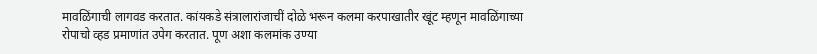मावळिंगाची लागवड करतात. कांयकडे संत्रालारांजाचीं दोळे भरून कलमा करपाखातीर खूंट म्हणून मावळिंगाच्या रोपाचो व्हड प्रमाणांत उपेग करतात. पूण अशा कलमांक उण्या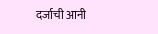दर्जाची आनी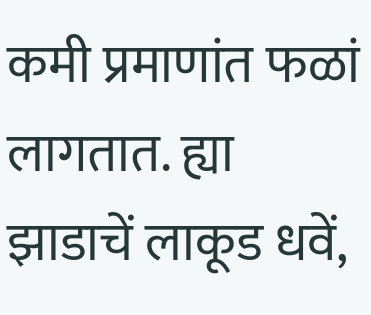कमी प्रमाणांत फळां लागतात. ह्या झाडाचें लाकूड धवें,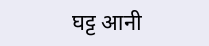घट्ट आनी